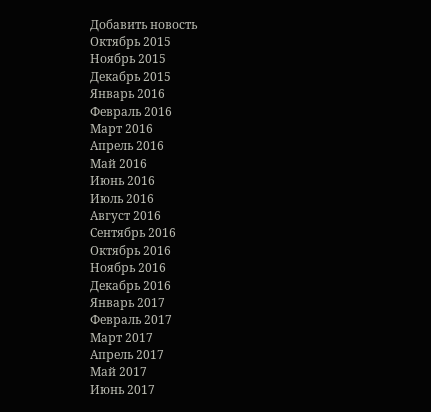Добавить новость
Октябрь 2015
Ноябрь 2015
Декабрь 2015
Январь 2016
Февраль 2016
Март 2016
Апрель 2016
Май 2016
Июнь 2016
Июль 2016
Август 2016
Сентябрь 2016
Октябрь 2016
Ноябрь 2016
Декабрь 2016
Январь 2017
Февраль 2017
Март 2017
Апрель 2017
Май 2017
Июнь 2017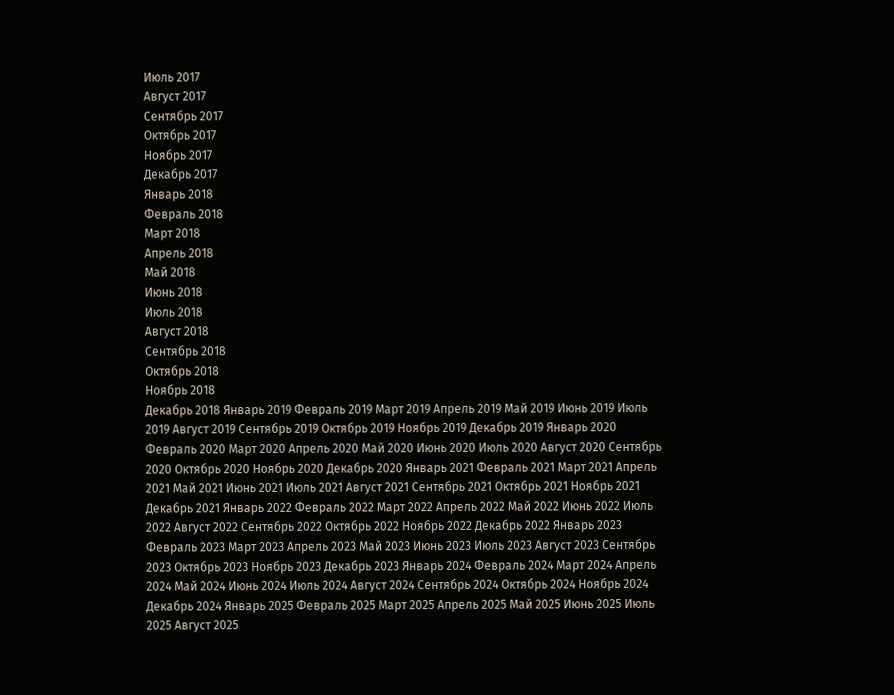Июль 2017
Август 2017
Сентябрь 2017
Октябрь 2017
Ноябрь 2017
Декабрь 2017
Январь 2018
Февраль 2018
Март 2018
Апрель 2018
Май 2018
Июнь 2018
Июль 2018
Август 2018
Сентябрь 2018
Октябрь 2018
Ноябрь 2018
Декабрь 2018 Январь 2019 Февраль 2019 Март 2019 Апрель 2019 Май 2019 Июнь 2019 Июль 2019 Август 2019 Сентябрь 2019 Октябрь 2019 Ноябрь 2019 Декабрь 2019 Январь 2020 Февраль 2020 Март 2020 Апрель 2020 Май 2020 Июнь 2020 Июль 2020 Август 2020 Сентябрь 2020 Октябрь 2020 Ноябрь 2020 Декабрь 2020 Январь 2021 Февраль 2021 Март 2021 Апрель 2021 Май 2021 Июнь 2021 Июль 2021 Август 2021 Сентябрь 2021 Октябрь 2021 Ноябрь 2021 Декабрь 2021 Январь 2022 Февраль 2022 Март 2022 Апрель 2022 Май 2022 Июнь 2022 Июль 2022 Август 2022 Сентябрь 2022 Октябрь 2022 Ноябрь 2022 Декабрь 2022 Январь 2023 Февраль 2023 Март 2023 Апрель 2023 Май 2023 Июнь 2023 Июль 2023 Август 2023 Сентябрь 2023 Октябрь 2023 Ноябрь 2023 Декабрь 2023 Январь 2024 Февраль 2024 Март 2024 Апрель 2024 Май 2024 Июнь 2024 Июль 2024 Август 2024 Сентябрь 2024 Октябрь 2024 Ноябрь 2024 Декабрь 2024 Январь 2025 Февраль 2025 Март 2025 Апрель 2025 Май 2025 Июнь 2025 Июль 2025 Август 2025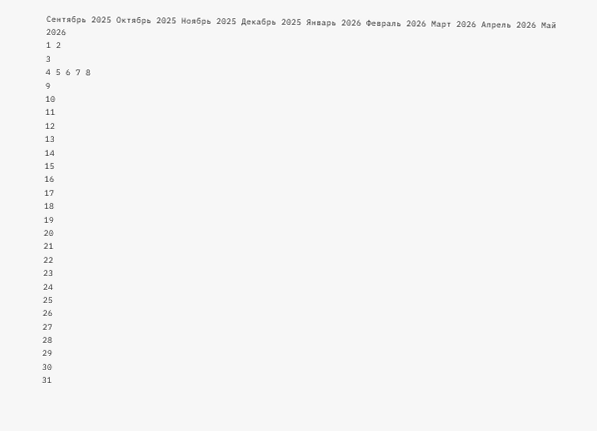Сентябрь 2025 Октябрь 2025 Ноябрь 2025 Декабрь 2025 Январь 2026 Февраль 2026 Март 2026 Апрель 2026 Май 2026
1 2
3
4 5 6 7 8
9
10
11
12
13
14
15
16
17
18
19
20
21
22
23
24
25
26
27
28
29
30
31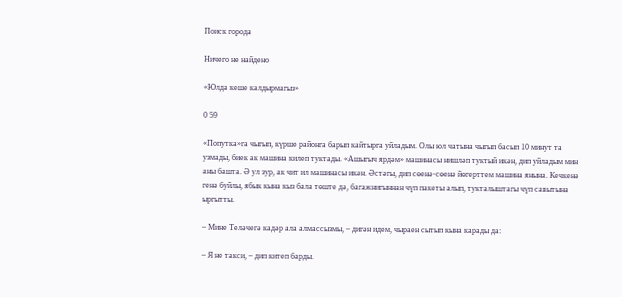Поиск города

Ничего не найдено

«Юлда кеше калдырмагыз»

0 59

«Попутка»га чыгып, күрше районга барып кайтырга уйладым. Олы юл чатына чыгып басып 10 минут та узмады, биек ак машина килеп туктады. «Ашыгыч ярдәм» машинасы нишләп туктый икән, дип уйладым мин аны башта. Ә ул зур, ак чит ил машинасы икән. Әстәгы, дип сөенә-сөенә йөгерттем машина янына. Кечкенә генә буйлы, ябык кына кыз бала төште дә, багажнигыннан чүп пакеты алып, тукталыштагы чүп савытына ыргытты.

– Мине Теләчегә кадәр ала алмассызмы, – дигән идем, чыраен сытып кына карады да:

– Я не такси, – дип китеп барды.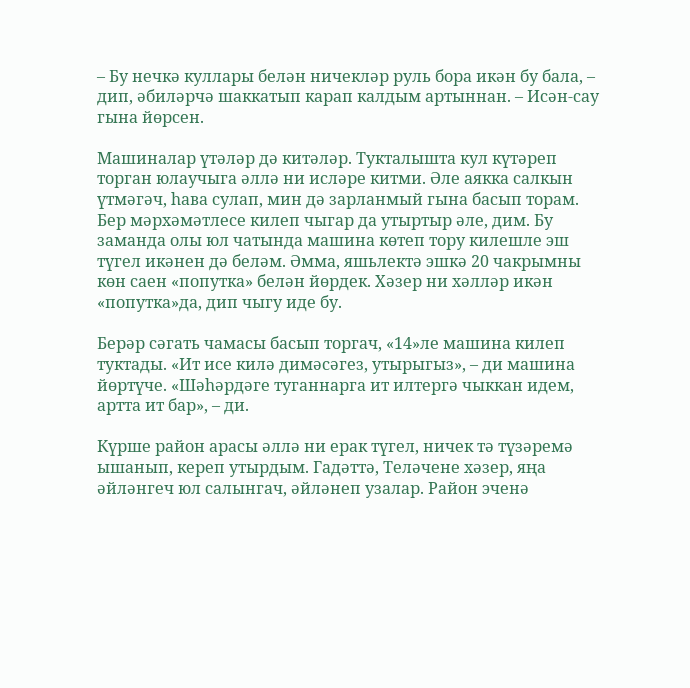– Бу нечкә куллары белән ничекләр руль бора икән бу бала, – дип, әбиләрчә шаккатып карап калдым артыннан. – Исән-сау гына йөрсен.

Машиналар үтәләр дә китәләр. Тукталышта кул күтәреп торган юлаучыга әллә ни исләре китми. Әле аякка салкын үтмәгәч, һава сулап, мин дә зарланмый гына басып торам. Бер мәрхәмәтлесе килеп чыгар да утыртыр әле, дим. Бу заманда олы юл чатында машина көтеп тору килешле эш түгел икәнен дә беләм. Әмма, яшьлектә эшкә 20 чакрымны көн саен «попутка» белән йөрдек. Хәзер ни хәлләр икән «попутка»да, дип чыгу иде бу.

Берәр сәгать чамасы басып торгач, «14»ле машина килеп туктады. «Ит исе килә димәсәгез, утырыгыз», – ди машина йөртүче. «Шәһәрдәге туганнарга ит илтергә чыккан идем, артта ит бар», – ди.

Күрше район арасы әллә ни ерак түгел, ничек тә түзәремә ышанып, кереп утырдым. Гадәттә, Теләчене хәзер, яңа әйләнгеч юл салынгач, әйләнеп узалар. Район эченә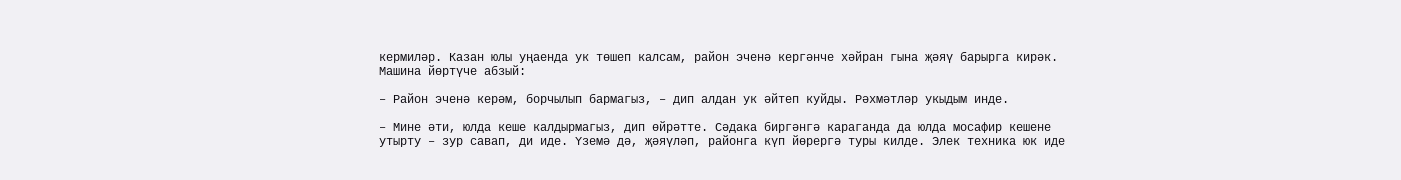кермиләр. Казан юлы уңаенда ук төшеп калсам, район эченә кергәнче хәйран гына җәяү барырга кирәк. Машина йөртүче абзый:

– Район эченә керәм, борчылып бармагыз, – дип алдан ук әйтеп куйды. Рәхмәтләр укыдым инде.

– Мине әти, юлда кеше калдырмагыз, дип өйрәтте. Сәдака биргәнгә караганда да юлда мосафир кешене утырту – зур савап, ди иде. Үземә дә, җәяүләп, районга күп йөрергә туры килде. Элек техника юк иде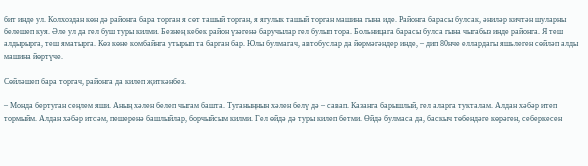бит инде ул. Колхоздан көн дә районга бара торган я сөт ташый торган, я ягулык ташый торган машина гына иде. Районга барасы булсак, әниләр кичтән шуларны белешеп куя. Әле ул да гел буш туры килми. Безнең кебек район үзәгенә баручылар гел булып тора. Больницага барасы булса гына чыгабыз инде районга. Я теш алдырырга, теш яматырга. Көз көне комбайнга утырып та барган бар. Юлы булмагач, автобуслар да йөрмәгәндер инде, – дип 80нче еллардагы яшьлеген сөйләп алды машина йөртүче.

Сөйләшеп бара торгач, районга да килеп җиткәнбез.

– Монда бертуган сеңлем яши. Аның хәлен белеп чыгам башта. Туганыңнын хәлен белү дә – савап. Казанга барышлый, гел аларга тукталам. Алдан хәбәр итеп тормыйм. Алдан хәбәр итсәм, пешеренә башлыйлар, борчыйсым килми. Гел өйдә дә туры килеп бетми. Өйдә булмаса да, баскыч төбендәге көрәген, себеркесен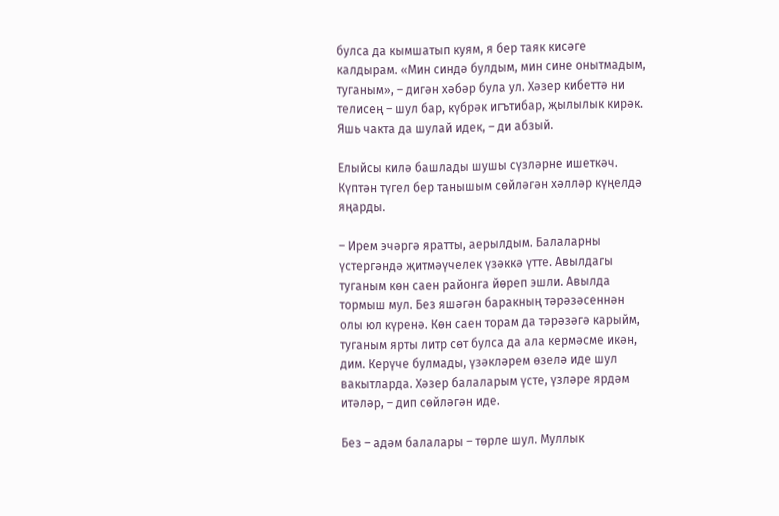булса да кымшатып куям, я бер таяк кисәге калдырам. «Мин синдә булдым, мин сине онытмадым, туганым», – дигән хәбәр була ул. Хәзер кибеттә ни телисең – шул бар, күбрәк игътибар, җылылык кирәк. Яшь чакта да шулай идек, – ди абзый.

Елыйсы килә башлады шушы сүзләрне ишеткәч. Күптән түгел бер танышым сөйләгән хәлләр күңелдә яңарды.

– Ирем эчәргә яратты, аерылдым. Балаларны үстергәндә җитмәүчелек үзәккә үтте. Авылдагы туганым көн саен районга йөреп эшли. Авылда тормыш мул. Без яшәгән баракның тәрәзәсеннән олы юл күренә. Көн саен торам да тәрәзәгә карыйм, туганым ярты литр сөт булса да ала кермәсме икән, дим. Керүче булмады, үзәкләрем өзелә иде шул вакытларда. Хәзер балаларым үсте, үзләре ярдәм итәләр, – дип сөйләгән иде.

Без – адәм балалары – төрле шул. Муллык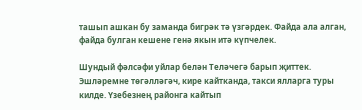ташып ашкан бу заманда бигрәк тә үзгәрдек. Файда ала алган, файда булган кешене генә якын итә күпчелек.

Шундый фәлсәфи уйлар белән Теләчегә барып җиттек. Эшләремне төгәлләгәч, кире кайтканда, такси ялларга туры килде. Үзебезнең районга кайтып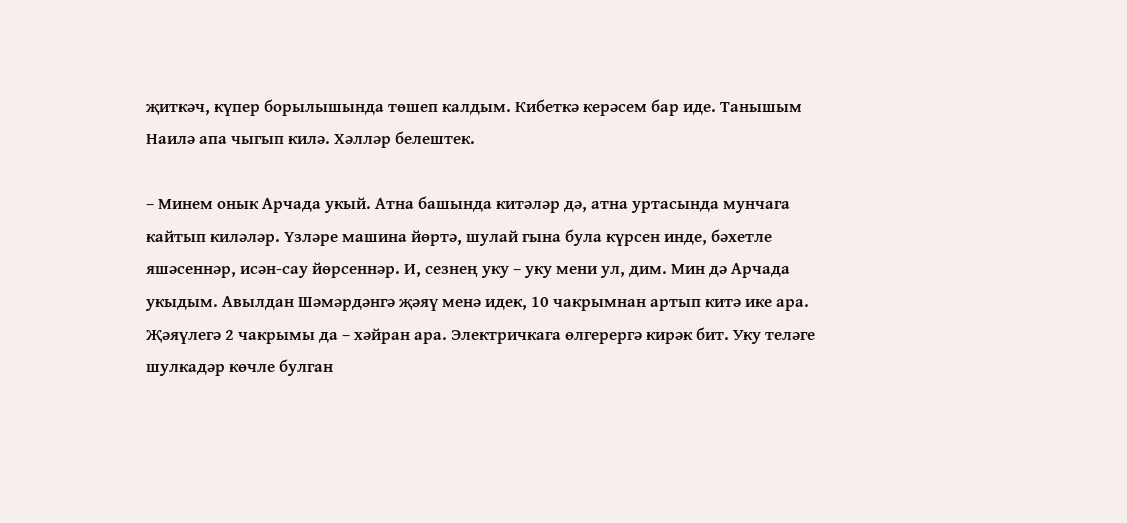җиткәч, күпер борылышында төшеп калдым. Кибеткә керәсем бар иде. Танышым Наилә апа чыгып килә. Хәлләр белештек.

– Минем онык Арчада укый. Атна башында китәләр дә, атна уртасында мунчага кайтып киләләр. Үзләре машина йөртә, шулай гына була күрсен инде, бәхетле яшәсеннәр, исән-сау йөрсеннәр. И, сезнең уку – уку мени ул, дим. Мин дә Арчада укыдым. Авылдан Шәмәрдәнгә җәяү менә идек, 10 чакрымнан артып китә ике ара. Җәяүлегә 2 чакрымы да – хәйран ара. Электричкага өлгерергә кирәк бит. Уку теләге шулкадәр көчле булган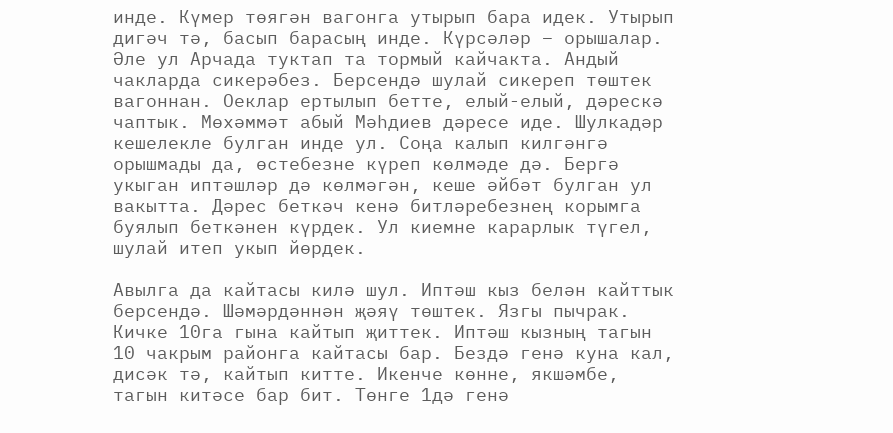инде. Күмер төягән вагонга утырып бара идек. Утырып дигәч тә, басып барасың инде. Күрсәләр – орышалар. Әле ул Арчада туктап та тормый кайчакта. Андый чакларда сикерәбез. Берсендә шулай сикереп төштек вагоннан. Оеклар ертылып бетте, елый-елый, дәрескә чаптык. Мөхәммәт абый Мәһдиев дәресе иде. Шулкадәр кешелекле булган инде ул. Соңа калып килгәнгә орышмады да, өстебезне күреп көлмәде дә. Бергә укыган иптәшләр дә көлмәгән, кеше әйбәт булган ул вакытта. Дәрес беткәч кенә битләребезнең корымга буялып беткәнен күрдек. Ул киемне карарлык түгел, шулай итеп укып йөрдек.

Авылга да кайтасы килә шул. Иптәш кыз белән кайттык берсендә. Шәмәрдәннән җәяү төштек. Язгы пычрак. Кичке 10га гына кайтып җиттек. Иптәш кызның тагын 10 чакрым районга кайтасы бар. Бездә генә куна кал, дисәк тә, кайтып китте. Икенче көнне, якшәмбе, тагын китәсе бар бит. Төнге 1дә генә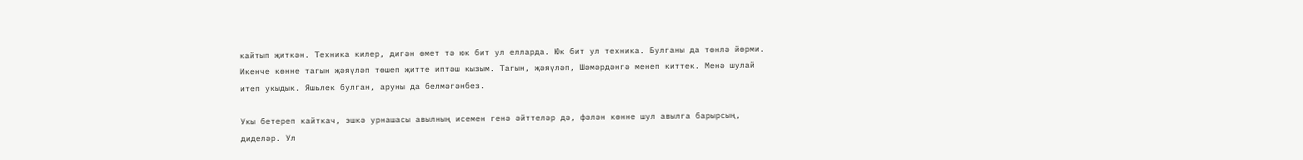кайтып җиткән. Техника килер, дигән өмет тә юк бит ул елларда. Юк бит ул техника. Булганы да төнлә йөрми. Икенче көнне тагын җәяүләп төшеп җитте иптәш кызым. Тагын, җәяүләп, Шәмәрдәнгә менеп киттек. Менә шулай итеп укыдык. Яшьлек булган, аруны да белмәгәнбез.

Укы бетереп кайткач, эшкә урнашасы авылның исемен генә әйттеләр дә, фәлән көнне шул авылга барырсың, диделәр. Ул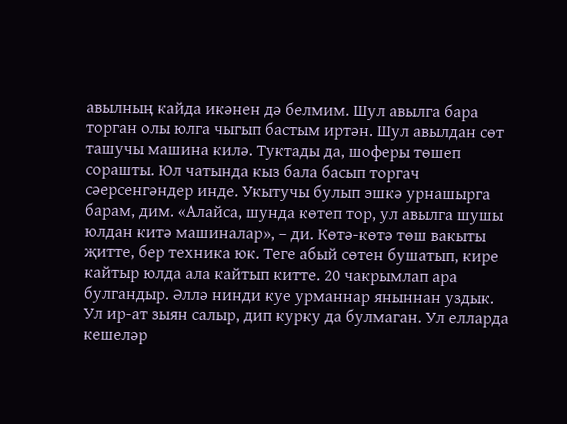авылның кайда икәнен дә белмим. Шул авылга бара торган олы юлга чыгып бастым иртән. Шул авылдан сөт ташучы машина килә. Туктады да, шоферы төшеп сорашты. Юл чатында кыз бала басып торгач сәерсенгәндер инде. Укытучы булып эшкә урнашырга барам, дим. «Алайса, шунда көтеп тор, ул авылга шушы юлдан китә машиналар», – ди. Көтә-көтә төш вакыты җитте, бер техника юк. Теге абый сөтен бушатып, кире кайтыр юлда ала кайтып китте. 20 чакрымлап ара булгандыр. Әллә нинди куе урманнар яныннан уздык. Ул ир-ат зыян салыр, дип курку да булмаган. Ул елларда кешеләр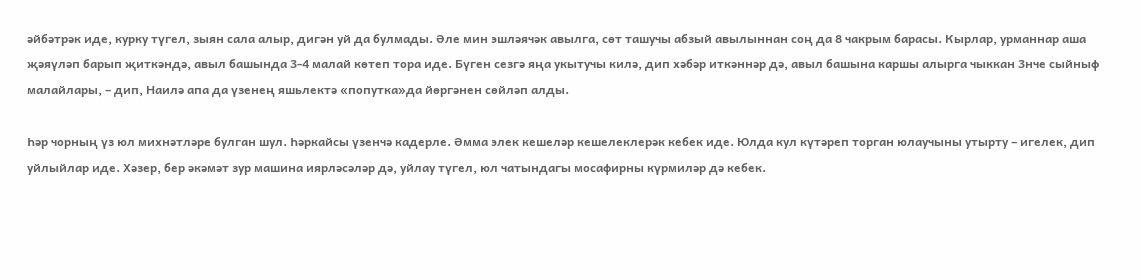әйбәтрәк иде, курку түгел, зыян сала алыр, дигән уй да булмады. Әле мин эшләячәк авылга, сөт ташучы абзый авылыннан соң да 8 чакрым барасы. Кырлар, урманнар аша җәяүләп барып җиткәндә, авыл башында 3-4 малай көтеп тора иде. Бүген сезгә яңа укытучы килә, дип хәбәр иткәннәр дә, авыл башына каршы алырга чыккан 3нче сыйныф малайлары, – дип, Наилә апа да үзенең яшьлектә «попутка»да йөргәнен сөйләп алды.

Һәр чорның үз юл михнәтләре булган шул. Һәркайсы үзенчә кадерле. Әмма элек кешеләр кешелеклерәк кебек иде. Юлда кул күтәреп торган юлаучыны утырту – игелек, дип уйлыйлар иде. Хәзер, бер әкәмәт зур машина иярләсәләр дә, уйлау түгел, юл чатындагы мосафирны күрмиләр дә кебек.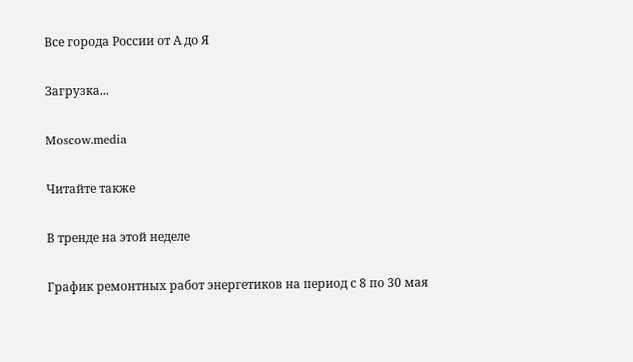Все города России от А до Я

Загрузка...

Moscow.media

Читайте также

В тренде на этой неделе

График ремонтных работ энергетиков на период с 8 по 30 мая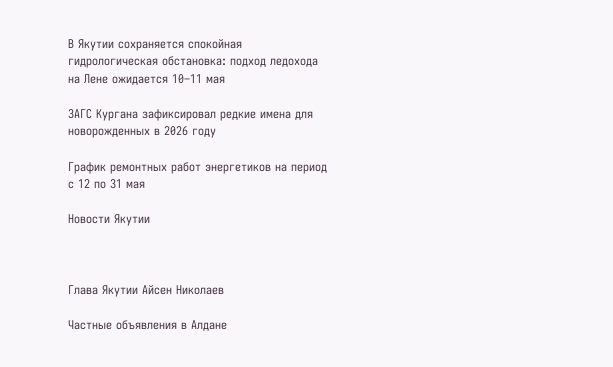В Якутии сохраняется спокойная гидрологическая обстановка: подход ледохода на Лене ожидается 10–11 мая

ЗАГС Кургана зафиксировал редкие имена для новорожденных в 2026 году

График ремонтных работ энергетиков на период с 12 по 31 мая

Новости Якутии



Глава Якутии Айсен Николаев

Частные объявления в Алдане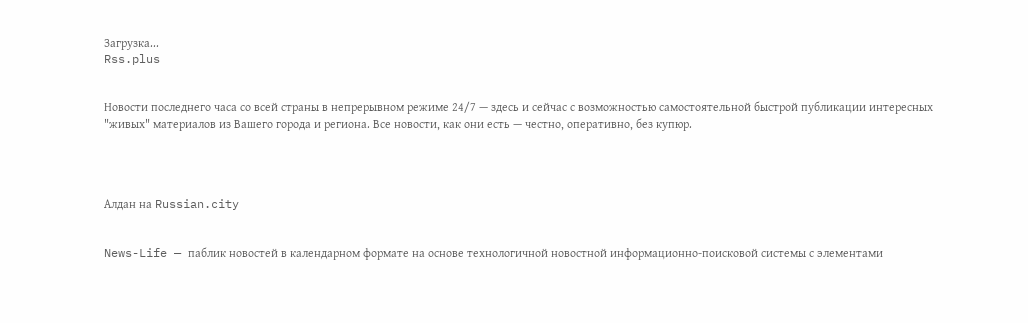Загрузка...
Rss.plus


Новости последнего часа со всей страны в непрерывном режиме 24/7 — здесь и сейчас с возможностью самостоятельной быстрой публикации интересных "живых" материалов из Вашего города и региона. Все новости, как они есть — честно, оперативно, без купюр.




Алдан на Russian.city


News-Life — паблик новостей в календарном формате на основе технологичной новостной информационно-поисковой системы с элементами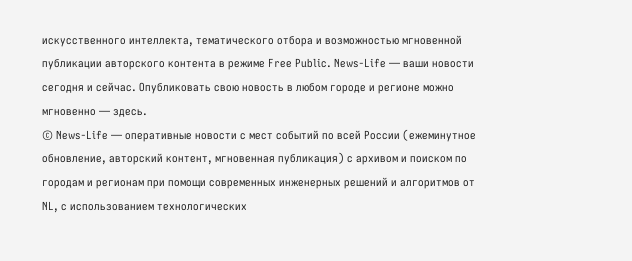искусственного интеллекта, тематического отбора и возможностью мгновенной публикации авторского контента в режиме Free Public. News-Life — ваши новости сегодня и сейчас. Опубликовать свою новость в любом городе и регионе можно мгновенно — здесь.
© News-Life — оперативные новости с мест событий по всей России (ежеминутное обновление, авторский контент, мгновенная публикация) с архивом и поиском по городам и регионам при помощи современных инженерных решений и алгоритмов от NL, с использованием технологических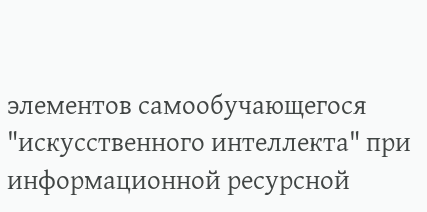элементов самообучающегося "искусственного интеллекта" при информационной ресурсной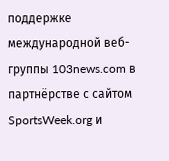поддержке международной веб-группы 103news.com в партнёрстве с сайтом SportsWeek.org и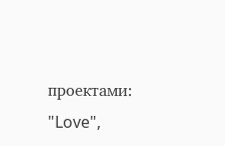проектами: "Love",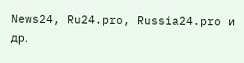News24, Ru24.pro, Russia24.pro и др.